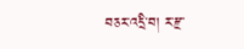བཅར་འདྲི་བ། ར་རྫ་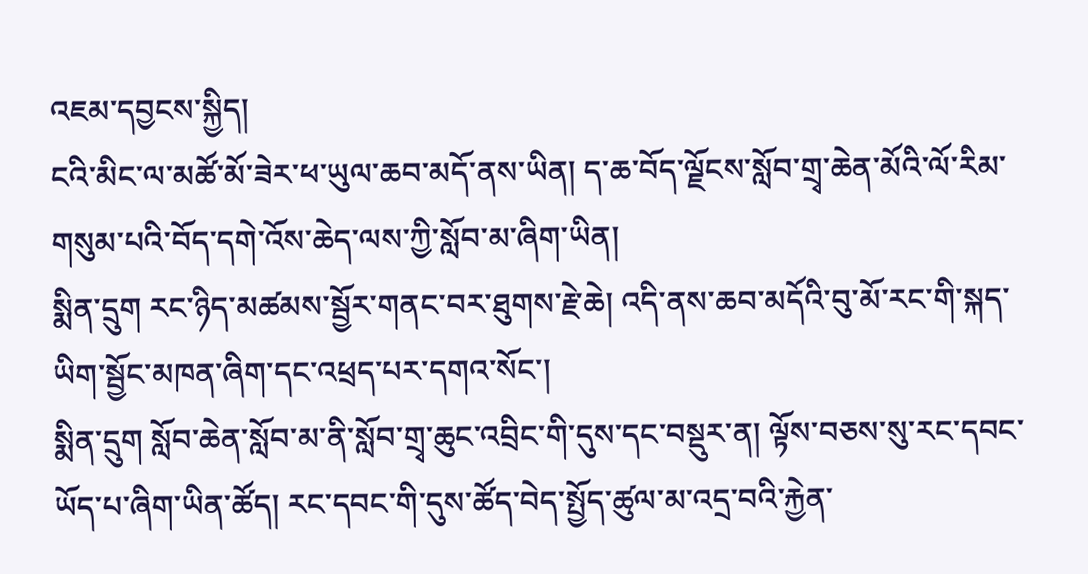འཇམ་དབྱངས་སྐྱིད།
ངའི་མིང་ལ་མཚོ་མོ་ཟེར་ཕ་ཡུལ་ཆབ་མདོ་ནས་ཡིན། ད་ཆ་བོད་ལྗོངས་སློབ་གྲྭ་ཆེན་མོའི་ལོ་རིམ་གསུམ་པའི་བོད་དགེ་འོས་ཆེད་ལས་ཀྱི་སློབ་མ་ཞིག་ཡིན།
སྨིན་དྲུག རང་ཉིད་མཚམས་སྦྱོར་གནང་བར་ཐུགས་རྗེ་ཆེ། འདི་ནས་ཆབ་མདོའི་བུ་མོ་རང་གི་སྐད་ཡིག་སྦྱོང་མཁན་ཞིག་དང་འཕྲད་པར་དགའ་སོང་།
སྨིན་དྲུག སློབ་ཆེན་སློབ་མ་ནི་སློབ་གྲྭ་ཆུང་འབྲིང་གི་དུས་དང་བསྡུར་ན། ལྟོས་བཅས་སུ་རང་དབང་ཡོད་པ་ཞིག་ཡིན་ཚོད། རང་དབང་གི་དུས་ཚོད་བེད་སྤྱོད་ཚུལ་མ་འདྲ་བའི་རྐྱེན་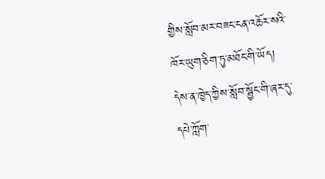གྱིས་སློབ་མར་བཟང་ངན་འཆོར་སའི་ཁོར་ཡུག་ཅིག་ཏུ་མཐོང་གི་ཡོད། དེས་ན་ཁྱེད་ཀྱིས་སློབ་སྦྱོང་གི་ཞར་དུ་དཔེ་ཀློག་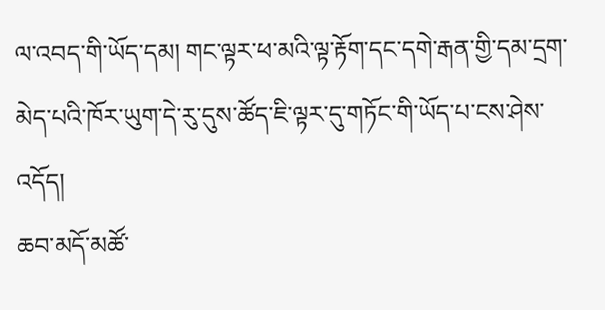ལ་འབད་གི་ཡོད་དམ། གང་ལྟར་ཕ་མའི་ལྟ་རྟོག་དང་དགེ་རྒན་གྱི་དམ་དྲག་མེད་པའི་ཁོར་ཡུག་དེ་རུ་དུས་ཚོད་ཇི་ལྟར་དུ་གཏོང་གི་ཡོད་པ་ངས་ཤེས་འདོད།
ཆབ་མདོ་མཚོ་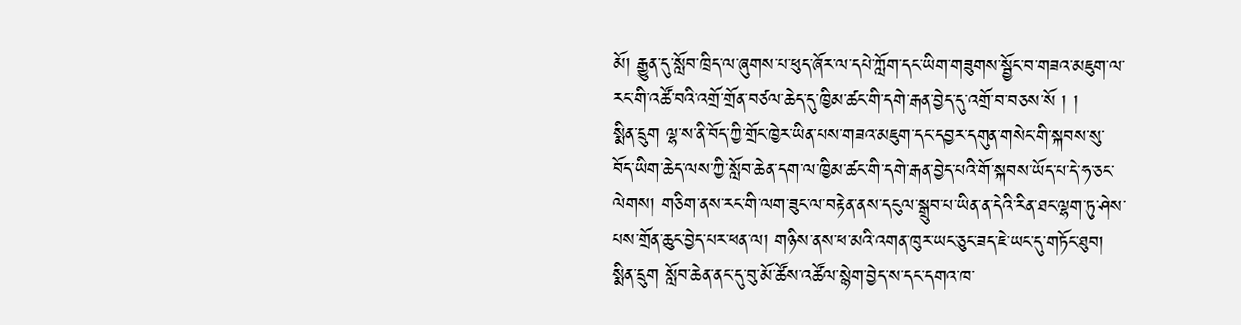མོ། རྒྱུན་དུ་སློབ་ཁྲིད་ལ་ཞུགས་པ་ཕུད་ཞོར་ལ་དཔེ་ཀློག་དང་ཡིག་གཟུགས་སྦྱོང་བ་གཟའ་མཇུག་ལ་རང་གི་འཚོ་བའི་འགྲོ་གྲོན་བཙལ་ཆེད་དུ་ཁྱིམ་ཚང་གི་དགེ་རྒན་བྱེད་དུ་འགྲོ་བ་བཅས་སོ ། །
སྨིན་དྲུག ལྷ་ས་ནི་བོད་ཀྱི་གྲོང་ཁྱེར་ཡིན་པས་གཟའ་མཇུག་དང་དབྱར་དགུན་གསེང་གི་སྐབས་སུ་བོད་ཡིག་ཆེད་ལས་ཀྱི་སློབ་ཆེན་དག་ལ་ཁྱིམ་ཚང་གི་དགེ་རྒན་བྱེད་པའི་གོ་སྐབས་ཡོད་པ་དེ་ཧ་ཅང་ལེགས། གཅིག་ནས་རང་གི་ལག་ཟུང་ལ་བརྟེན་ནས་དངུལ་སྒྲུབ་པ་ཡིན་ན་དེའི་རིན་ཐང་ལྷག་ཏུ་ཤེས་པས་གྲོན་ཆུང་བྱེད་པར་ཕན་ལ། གཉིས་ནས་ཕ་མའི་འགན་ཁུར་ཡང་ཅུང་ཟད་ཇེ་ཡང་དུ་གཏོང་ཐུབ།
སྨིན་དྲུག སློབ་ཆེན་ནང་དུ་བུ་མོ་ཚོས་འཚོལ་སྙེག་བྱེད་ས་དང་དགའ་ཁ་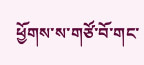ཕྱོགས་ས་གཙོ་བོ་གང་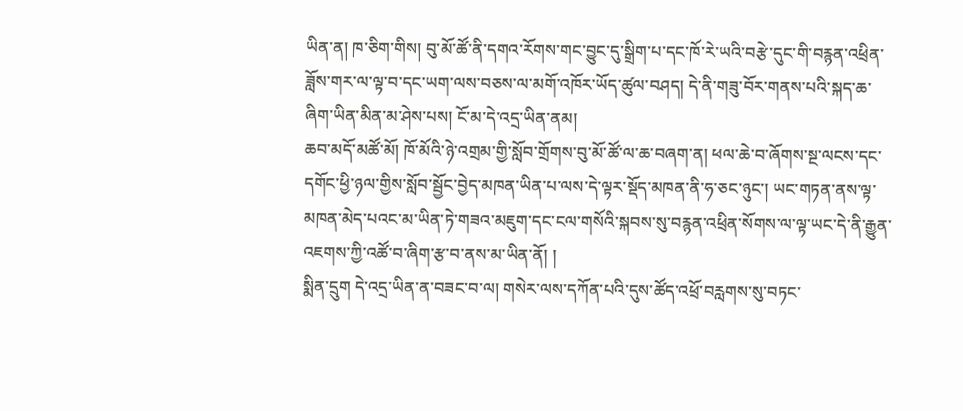ཡིན་ན། ཁ་ཅིག་གིས། བུ་མོ་ཚོ་ནི་དགའ་རོགས་གང་བྱུང་དུ་སྒྲིག་པ་དང་ཁོ་རེ་ཡའི་བརྩེ་དུང་གི་བརྙན་འཕྲིན་ཟློས་གར་ལ་ལྟ་བ་དང་ཡག་ལས་བཅས་ལ་མགོ་འཁོར་ཡོད་ཚུལ་བཤད། དེ་ནི་གཟུ་བོར་གནས་པའི་སྐད་ཆ་ཞིག་ཡིན་མིན་མ་ཤེས་པས། ངོ་མ་དེ་འདྲ་ཡིན་ནམ།
ཆབ་མདོ་མཚོ་མོ། ཁོ་མོའི་ཉེ་འགྲམ་གྱི་སློབ་གྲོགས་བུ་མོ་ཚོ་ལ་ཆ་བཞག་ན། ཕལ་ཆེ་བ་ཞོགས་སྔ་ལངས་དང་དགོང་ཕྱི་ཉལ་གྱིས་སློབ་སྦྱོང་བྱེད་མཁན་ཡིན་པ་ལས་དེ་ལྟར་སྡོད་མཁན་ནི་ཧ་ཅང་ཉུང་། ཡང་གཏན་ནས་ལྟ་མཁན་མེད་པའང་མ་ཡིན་ཏེ་གཟའ་མཇུག་དང་ངལ་གསོའི་སྐབས་སུ་བརྙན་འཕྲིན་སོགས་ལ་ལྟ་ཡང་དེ་ནི་རྒྱུན་འཇགས་ཀྱི་འཚོ་བ་ཞིག་རྩ་བ་ནས་མ་ཡིན་ནོ། །
སྨིན་དྲུག དེ་འདྲ་ཡིན་ན་བཟང་བ་ལ། གསེར་ལས་དཀོན་པའི་དུས་ཚོད་འཕྲོ་བརླགས་སུ་བཏང་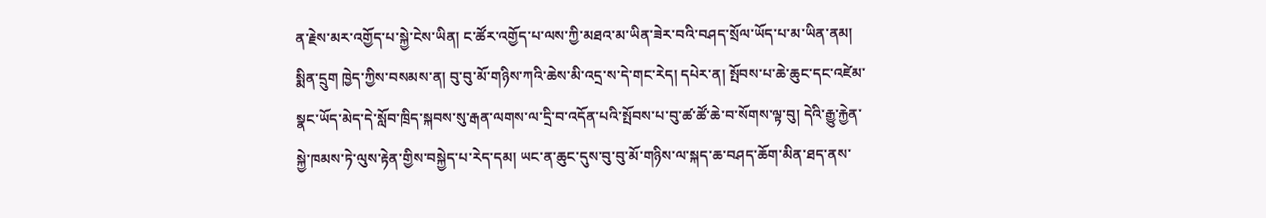ན་རྗེས་མར་འགྱོད་པ་སྐྱེ་ངེས་ཡིན། ང་ཚོར་འགྱོད་པ་ལས་ཀྱི་མཐའ་མ་ཡིན་ཟེར་བའི་བཤད་སྲོལ་ཡོད་པ་མ་ཡིན་ནམ།
སྨིན་དྲུག ཁྱེད་ཀྱིས་བསམས་ན། བུ་བུ་མོ་གཉིས་ཀའི་ཆེས་མི་འདྲ་ས་དེ་གང་རེད། དཔེར་ན། སྤོབས་པ་ཆེ་ཆུང་དང་འཛེམ་སྣང་ཡོད་མེད་དེ་སློབ་ཁྲིད་སྐབས་སུ་རྒན་ལགས་ལ་དྲི་བ་འདོན་པའི་སྤོབས་པ་བུ་ཚ་ཚོ་ཆེ་བ་སོགས་ལྟ་བུ། དེའི་རྒྱུ་རྐྱེན་སྐྱེ་ཁམས་ཏེ་ལུས་རྟེན་གྱིས་བསྐྱེད་པ་རེད་དམ། ཡང་ན་ཆུང་དུས་བུ་བུ་མོ་གཉིས་ལ་སྐད་ཆ་བཤད་ཆོག་མིན་ཐད་ནས་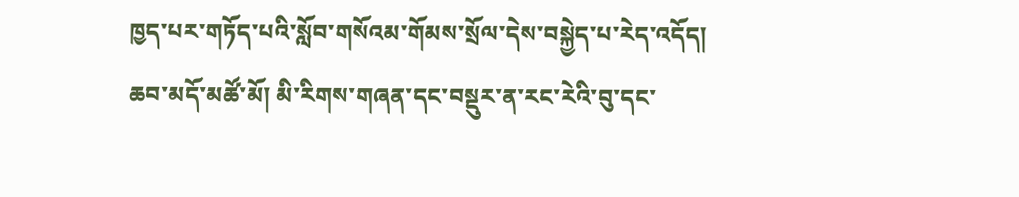ཁྱད་པར་གཏོད་པའི་སློབ་གསོའམ་གོམས་སྲོལ་དེས་བསྐྱེད་པ་རེད་འདོད།
ཆབ་མདོ་མཚོ་མོ། མི་རིགས་གཞན་དང་བསྡུར་ན་རང་རེའི་བུ་དང་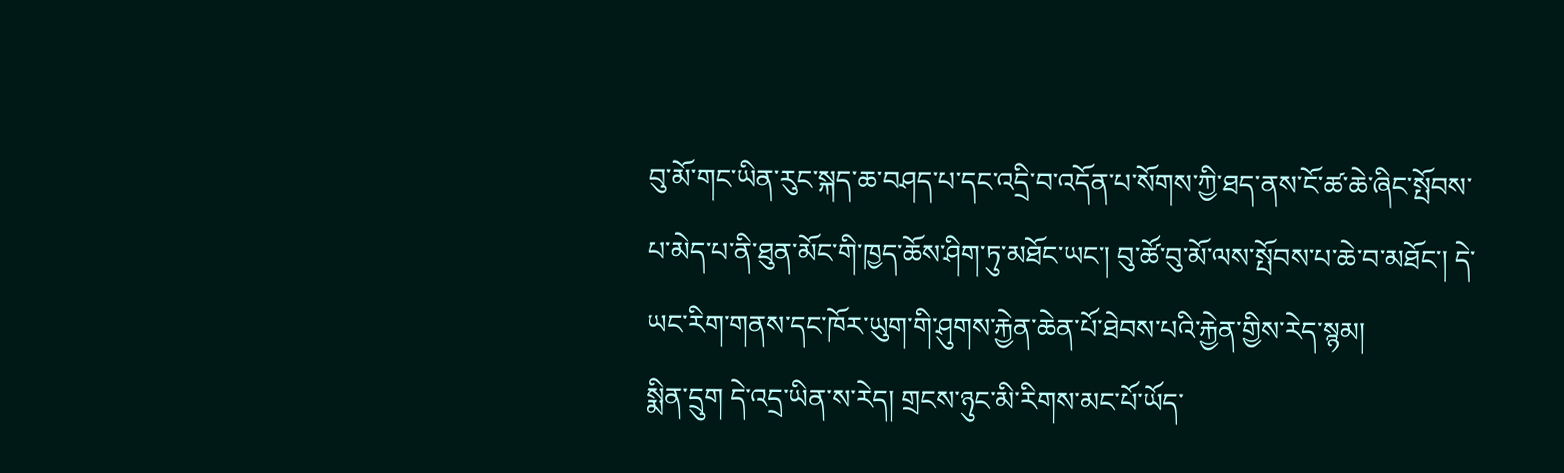བུ་མོ་གང་ཡིན་རུང་སྐད་ཆ་བཤད་པ་དང་འདྲི་བ་འདོན་པ་སོགས་ཀྱི་ཐད་ནས་ངོ་ཚ་ཆེ་ཞིང་སྤོབས་པ་མེད་པ་ནི་ཐུན་མོང་གི་ཁྱད་ཆོས་ཤིག་ཏུ་མཐོང་ཡང་། བུ་ཚོ་བུ་མོ་ལས་སྤོབས་པ་ཆེ་བ་མཐོང་། དེ་ཡང་རིག་གནས་དང་ཁོར་ཡུག་གི་ཤུགས་རྐྱེན་ཆེན་པོ་ཐེབས་པའི་རྐྱེན་གྱིས་རེད་སྙམ།
སྨིན་དྲུག དེ་འདྲ་ཡིན་ས་རེད། གྲངས་ཉུང་མི་རིགས་མང་པོ་ཡོད་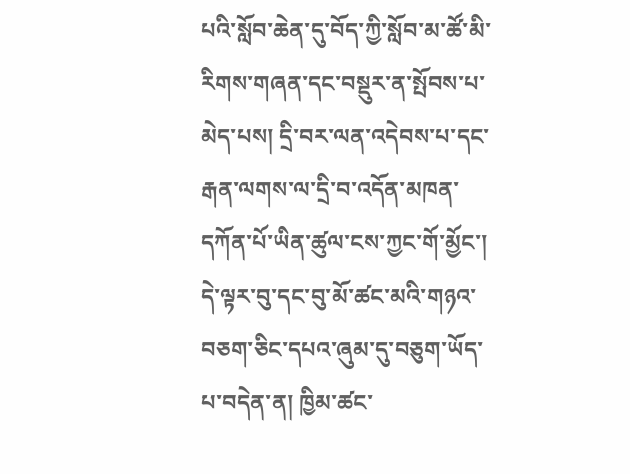པའི་སློབ་ཆེན་དུ་བོད་ཀྱི་སློབ་མ་ཚོ་མི་རིགས་གཞན་དང་བསྡུར་ན་སྤོབས་པ་མེད་པས། དྲི་བར་ལན་འདེབས་པ་དང་རྒན་ལགས་ལ་དྲི་བ་འདོན་མཁན་དཀོན་པོ་ཡིན་ཚུལ་ངས་ཀྱང་གོ་མྱོང་། དེ་ལྟར་བུ་དང་བུ་མོ་ཚང་མའི་གཉའ་བཅག་ཅིང་དཔའ་ཞུམ་དུ་བཅུག་ཡོད་པ་བདེན་ན། ཁྱིམ་ཚང་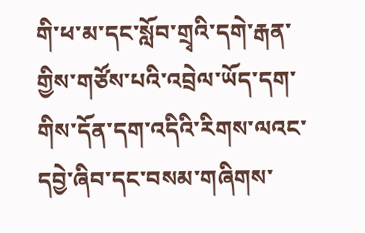གི་ཕ་མ་དང་སློབ་གྲྭའི་དགེ་རྒན་གྱིས་གཙོས་པའི་འབྲེལ་ཡོད་དག་གིས་དོན་དག་འདིའི་རིགས་ལའང་དབྱེ་ཞིབ་དང་བསམ་གཞིགས་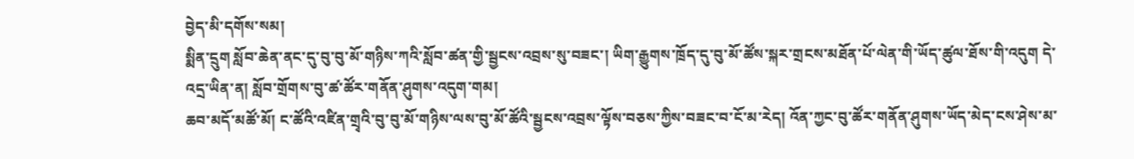བྱེད་མི་དགོས་སམ།
སྨིན་དྲུག སློབ་ཆེན་ནང་དུ་བུ་བུ་མོ་གཉིས་ཀའི་སློབ་ཚན་གྱི་སྦྱངས་འབྲས་སུ་བཟང་། ཡིག་རྒྱུགས་ཁྲོད་དུ་བུ་མོ་ཚོས་སྐར་གྲངས་མཐོན་པོ་ལེན་གི་ཡོད་ཚུལ་ཐོས་གི་འདུག དེ་འདྲ་ཡིན་ན། སློབ་གྲོགས་བུ་ཚ་ཚོར་གནོན་ཤུགས་འདུག་གམ།
ཆབ་མདོ་མཚོ་མོ། ང་ཚོའི་འཛིན་གྲྭའི་བུ་བུ་མོ་གཉིས་ལས་བུ་མོ་ཚོའི་སྦྱངས་འབྲས་ལྟོས་བཅས་ཀྱིས་བཟང་བ་ངོ་མ་རེད། འོན་ཀྱང་བུ་ཚོར་གནོན་ཤུགས་ཡོད་མེད་ངས་ཤེས་མ་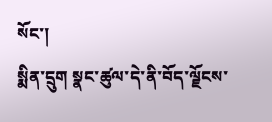སོང་།
སྨིན་དྲུག སྣང་ཚུལ་དེ་ནི་བོད་ལྗོངས་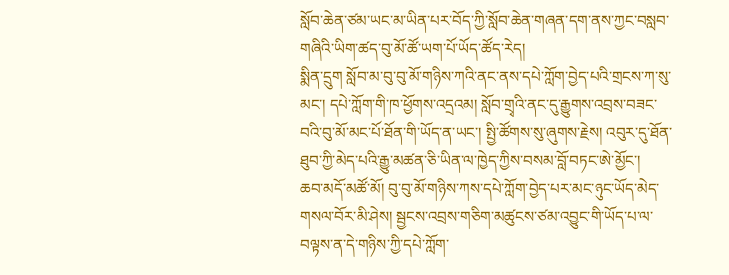སློབ་ཆེན་ཙམ་ཡང་མ་ཡིན་པར་བོད་ཀྱི་སློབ་ཆེན་གཞན་དག་ནས་ཀྱང་བསླབ་གཞིའི་ཡིག་ཚད་བུ་མོ་ཚོ་ཡག་པོ་ཡོད་ཚོད་རེད།
སྨིན་དྲུག སློབ་མ་བུ་བུ་མོ་གཉིས་ཀའི་ནང་ནས་དཔེ་ཀློག་བྱེད་པའི་གྲངས་ཀ་སུ་མང་། དཔེ་ཀློག་གི་ཁ་ཕྱོགས་འདྲའམ། སློབ་གྲྭའི་ནང་དུ་རྒྱུགས་འབྲས་བཟང་བའི་བུ་མོ་མང་པོ་ཐོན་གི་ཡོད་ན་ཡང་། སྤྱི་ཚོགས་སུ་ཞུགས་རྗེས། འབུར་དུ་ཐོན་ཐུབ་ཀྱི་མེད་པའི་རྒྱུ་མཚན་ཅི་ཡིན་ལ་ཁྱེད་ཀྱིས་བསམ་བློ་བཏང་ཨེ་མྱོང་།
ཆབ་མདོ་མཚོ་མོ། བུ་བུ་མོ་གཉིས་ཀས་དཔེ་ཀློག་བྱེད་པར་མང་ཉུང་ཡོད་མེད་གསལ་བོར་མི་ཤེས། སྦྱངས་འབྲས་གཅིག་མཚུངས་ཙམ་འབྱུང་གི་ཡོད་པ་ལ་བལྟས་ན་དེ་གཉིས་ཀྱི་དཔེ་ཀློག་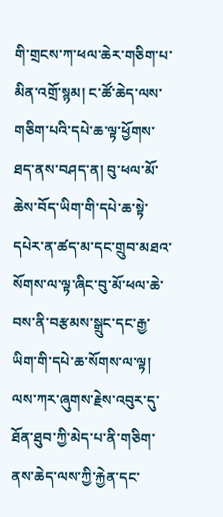གི་གྲངས་ཀ་ཕལ་ཆེར་གཅིག་པ་མིན་འགྲོ་སྙམ། ང་ཚོ་ཆེད་ལས་གཅིག་པའི་དཔེ་ཆ་ལྟ་ཕྱོགས་ཐད་ནས་བཤད་ན། བུ་ཕལ་མོ་ཆེས་བོད་ཡིག་གི་དཔེ་ཆ་སྟེ་དཔེར་ན་ཚད་མ་དང་གྲུབ་མཐའ་སོགས་ལ་ལྟ་ཞིང་བུ་མོ་ཕལ་ཆེ་བས་ནི་བརྩམས་སྒྲུང་དང་རྒྱ་ཡིག་གི་དཔེ་ཆ་སོགས་ལ་ལྟ། ལས་ཀར་ཞུགས་རྗེས་འབུར་དུ་ཐོན་ཐུབ་ཀྱི་མེད་པ་ནི་གཅིག་ནས་ཆེད་ལས་ཀྱི་རྐྱེན་དང་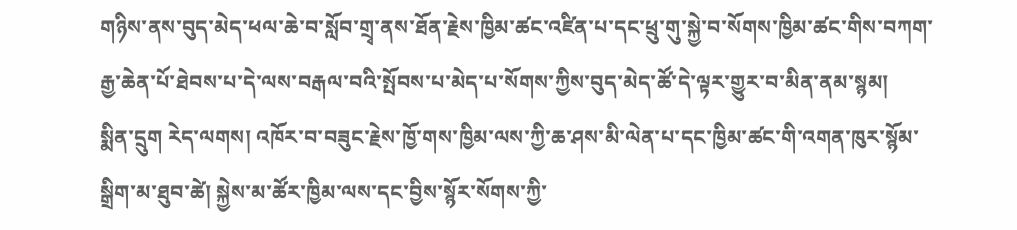གཉིས་ནས་བུད་མེད་ཕལ་ཆེ་བ་སློབ་གྲྭ་ནས་ཐོན་རྗེས་ཁྱིམ་ཚང་འཛིན་པ་དང་ཕྲུ་གུ་སྐྱེ་བ་སོགས་ཁྱིམ་ཚང་གིས་བཀག་རྒྱ་ཆེན་པོ་ཐེབས་པ་དེ་ལས་བརྒལ་བའི་སྤོབས་པ་མེད་པ་སོགས་ཀྱིས་བུད་མེད་ཚོ་དེ་ལྟར་གྱུར་བ་མིན་ནམ་སྙམ།
སྨིན་དྲུག རེད་ལགས། འཁོར་བ་བཟུང་རྗེས་ཁྱོ་གས་ཁྱིམ་ལས་ཀྱི་ཆ་ཤས་མི་ལེན་པ་དང་ཁྱིམ་ཚང་གི་འགན་ཁུར་སྙོམ་སྒྲིག་མ་ཐུབ་ཚེ། སྐྱེས་མ་ཚོར་ཁྱིམ་ལས་དང་བྱིས་སྙོར་སོགས་ཀྱི་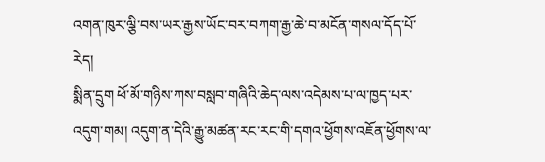འགན་ཁུར་ལྕི་བས་ཡར་རྒྱས་ཡོང་བར་བཀག་རྒྱ་ཆེ་བ་མངོན་གསལ་དོད་པོ་རེད།
སྨིན་དྲུག ཕོ་མོ་གཉིས་ཀས་བསླབ་གཞིའི་ཆེད་ལས་འདེམས་པ་ལ་ཁྱད་པར་འདུག་གམ། འདུག་ན་དེའི་རྒྱུ་མཚན་རང་རང་གི་དགའ་ཕྱོགས་འཇོན་ཕྱོགས་ལ་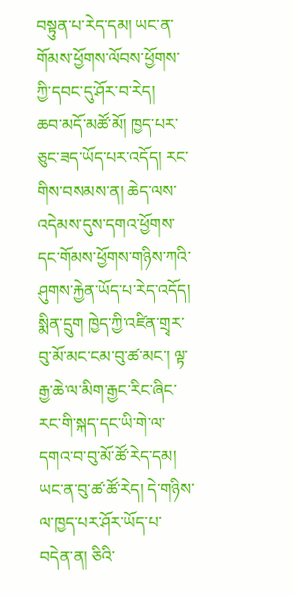བསྟུན་པ་རེད་དམ། ཡང་ན་གོམས་ཕྱོགས་ལོབས་ཕྱོགས་ཀྱི་དབང་དུ་ཤོར་བ་རེད།
ཆབ་མདོ་མཚོ་མོ། ཁྱད་པར་ཅུང་ཟད་ཡོད་པར་འདོད། རང་གིས་བསམས་ན། ཆེད་ལས་འདེམས་དུས་དགའ་ཕྱོགས་དང་གོམས་ཕྱོགས་གཉིས་ཀའི་ཤུགས་རྐྱེན་ཡོད་པ་རེད་འདོད།
སྨིན་དྲུག ཁྱེད་ཀྱི་འཛིན་གྲྭར་བུ་མོ་མང་ངམ་བུ་ཚ་མང་། ལྟ་རྒྱ་ཆེ་ལ་མིག་རྒྱང་རིང་ཞིང་རང་གི་སྐད་དང་ཡི་གེ་ལ་དགའ་བ་བུ་མོ་ཚོ་རེད་དམ། ཡང་ན་བུ་ཚ་ཚོ་རེད། དེ་གཉིས་ལ་ཁྱད་པར་ཤོར་ཡོད་པ་བདེན་ན། ཅིའི་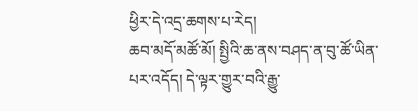ཕྱིར་དེ་འདྲ་ཆགས་པ་རེད།
ཆབ་མདོ་མཚོ་མོ། སྤྱིའི་ཆ་ནས་བཤད་ན་བུ་ཚོ་ཡིན་པར་འདོད། དེ་ལྟར་གྱུར་བའི་རྒྱུ་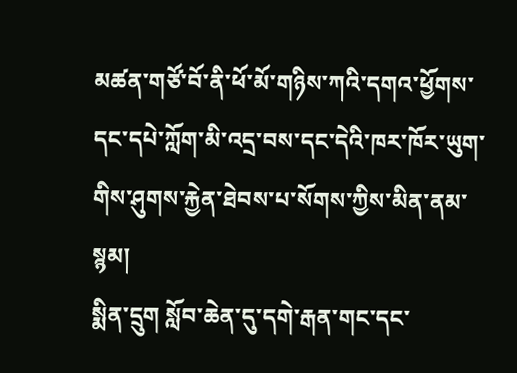མཚན་གཙོ་བོ་ནི་ཕོ་མོ་གཉིས་ཀའི་དགའ་ཕྱོགས་དང་དཔེ་ཀློག་མི་འདྲ་བས་དང་དེའི་ཁར་ཁོར་ཡུག་གིས་ཤུགས་རྐྱེན་ཐེབས་པ་སོགས་ཀྱིས་མིན་ནམ་སྙམ།
སྨིན་དྲུག སློབ་ཆེན་དུ་དགེ་རྒན་གང་དང་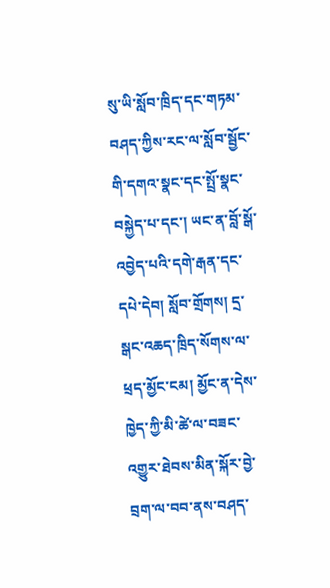སུ་ཡི་སློབ་ཁྲིད་དང་གཏམ་བཤད་ཀྱིས་རང་ལ་སློབ་སྦྱོང་གི་དགའ་སྣང་དང་སྤྲོ་སྣང་བསྐྱེད་པ་དང་། ཡང་ན་བློ་སྒོ་འབྱེད་པའི་དགེ་རྒན་དང་དཔེ་དེབ། སློབ་གྲོགས། དྲ་སྒང་འཆད་ཁྲིད་སོགས་ལ་ཕྲད་མྱོང་ངམ། མྱོང་ན་དེས་ཁྱེད་ཀྱི་མི་ཚེ་ལ་བཟང་འགྱུར་ཐེབས་མིན་སྐོར་བྱེ་བྲག་ལ་བབ་ནས་བཤད་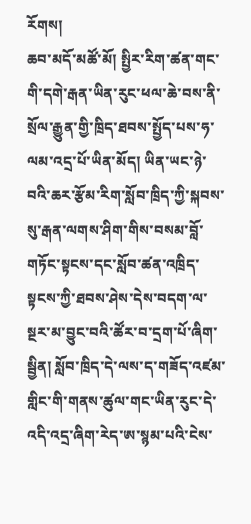རོགས།
ཆབ་མདོ་མཚོ་མོ། སྤྱིར་རིག་ཚན་གང་གི་དགེ་རྒན་ཡིན་རུང་ཕལ་ཆེ་བས་ནི་སྲོལ་རྒྱུན་གྱི་ཁྲིད་ཐབས་སྤྱོད་པས་ཧ་ལམ་འདྲ་པོ་ཡིན་མོད། ཡིན་ཡང་ཉེ་བའི་ཆར་རྩོམ་རིག་སློབ་ཁྲིད་ཀྱི་སྐབས་སུ་རྒན་ལགས་ཤིག་གིས་བསམ་བློ་གཏོང་སྟངས་དང་སློབ་ཚན་འཁྲིད་སྟངས་ཀྱི་ཐབས་ཤེས་དེས་བདག་ལ་སྔར་མ་བྱུང་བའི་ཚོར་བ་དྲག་པོ་ཞིག་སྦྱིན། སློབ་ཁྲིད་དེ་ལས་ད་གཟོད་འཛམ་གླིང་གི་གནས་ཚུལ་གང་ཡིན་རུང་དེ་འདི་འདྲ་ཞིག་རེད་ཨ་སྙམ་པའི་ངེས་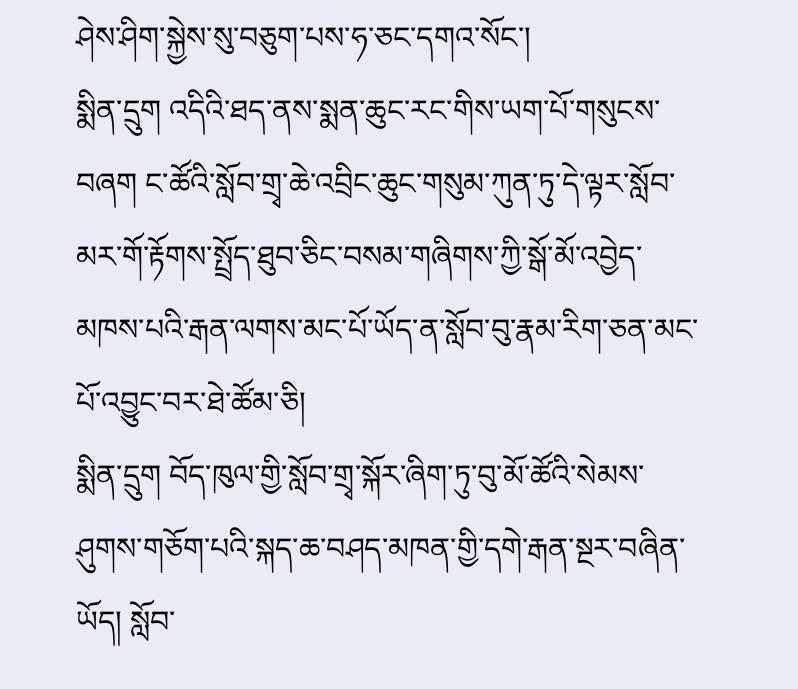ཤེས་ཤིག་སྐྱེས་སུ་བཅུག་པས་ཧ་ཅང་དགའ་སོང་།
སྨིན་དྲུག འདིའི་ཐད་ནས་སྨན་ཆུང་རང་གིས་ཡག་པོ་གསུངས་བཞག ང་ཚོའི་སློབ་གྲྭ་ཆེ་འབྲིང་ཆུང་གསུམ་ཀུན་ཏུ་དེ་ལྟར་སློབ་མར་གོ་རྟོགས་སྤྲོད་ཐུབ་ཅིང་བསམ་གཞིགས་ཀྱི་སྒོ་མོ་འབྱེད་མཁས་པའི་རྒན་ལགས་མང་པོ་ཡོད་ན་སློབ་བུ་རྣམ་རིག་ཅན་མང་པོ་འབྱུང་བར་ཐེ་ཚོམ་ཅི།
སྨིན་དྲུག བོད་ཁུལ་གྱི་སློབ་གྲྭ་སྐོར་ཞིག་ཏུ་བུ་མོ་ཚོའི་སེམས་ཤུགས་གཅོག་པའི་སྐད་ཆ་བཤད་མཁན་གྱི་དགེ་རྒན་སྔར་བཞིན་ཡོད། སློབ་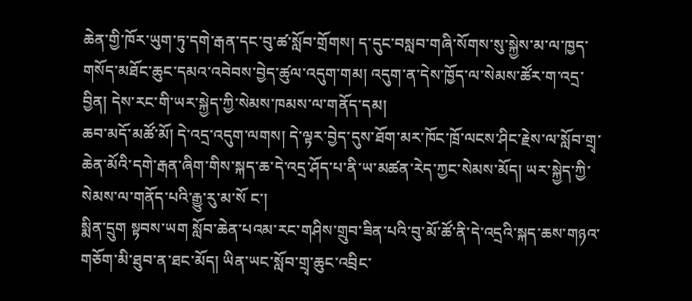ཆེན་གྱི་ཁོར་ཡུག་ཏུ་དགེ་རྒན་དང་བུ་ཚ་སློབ་གྲོགས། ད་དུང་བསླབ་གཞི་སོགས་སུ་སྐྱེས་མ་ལ་ཁྱད་གསོད་མཐོང་ཆུང་དམའ་འབེབས་བྱེད་ཚུལ་འདུག་གམ། འདུག་ན་དེས་ཁྱོད་ལ་སེམས་ཚོར་ག་འདྲ་བྱིན། དེས་རང་གི་ཡར་སྐྱེད་ཀྱི་སེམས་ཁམས་ལ་གནོད་དམ།
ཆབ་མདོ་མཚོ་མོ། དེ་འདྲ་འདུག་ལགས། དེ་ལྟར་བྱེད་དུས་ཐོག་མར་ཁོང་ཁྲོ་ལངས་ཤིང་རྗེས་ལ་སློབ་གྲྭ་ཆེན་མོའི་དགེ་རྒན་ཞིག་གིས་སྐད་ཆ་དེ་འདྲ་ཤོད་པ་ནི་ཡ་མཚན་རེད་ཀྱང་སེམས་མོད། ཡར་སྐྱེད་ཀྱི་སེམས་ལ་གནོད་པའི་རྒྱུ་རུ་མ་སོ ང་།
སྨིན་དྲུག སྟབས་ཡག སློབ་ཆེན་པའམ་རང་གཤིས་གྲུབ་ཟིན་པའི་བུ་མོ་ཚོ་ནི་དེ་འདྲའི་སྐད་ཆས་གཉའ་གཅོག་མི་ཐུབ་ན་ཐང་མོད། ཡིན་ཡང་སློབ་གྲྭ་ཆུང་འབྲིང་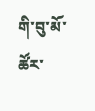གི་བུ་མོ་ཚོར་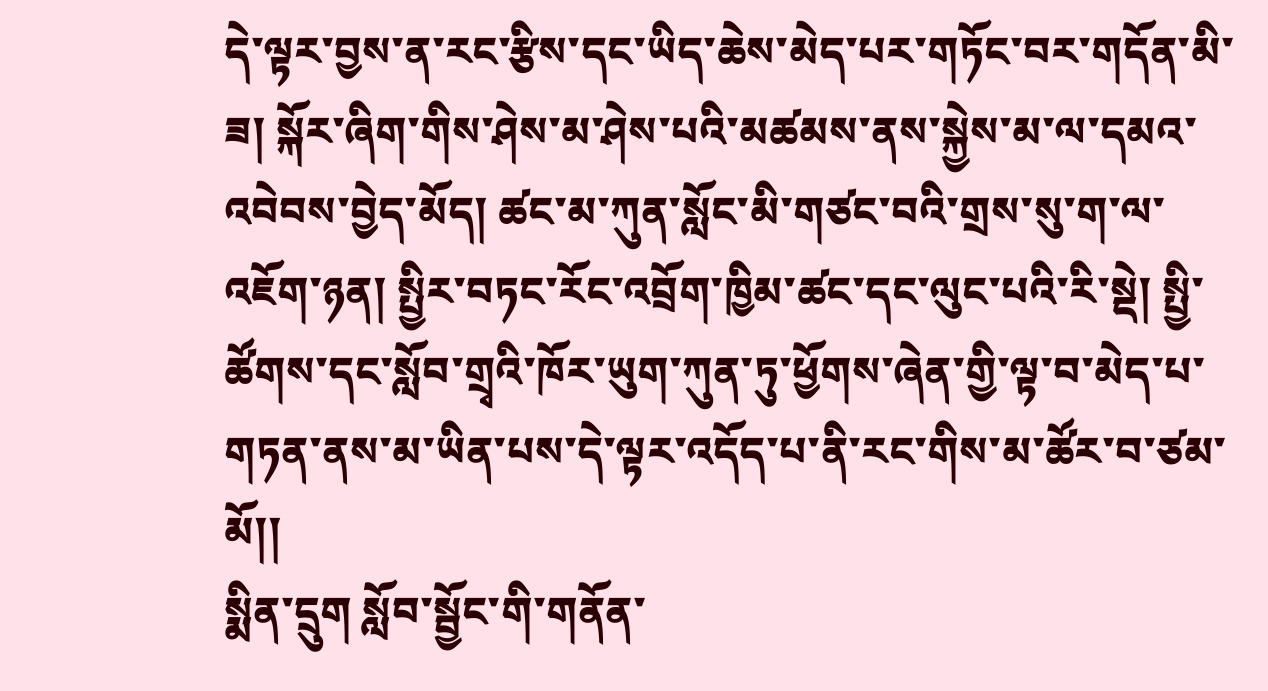དེ་ལྟར་བྱས་ན་རང་རྩིས་དང་ཡིད་ཆེས་མེད་པར་གཏོང་བར་གདོན་མི་ཟ། སྐོར་ཞིག་གིས་ཤེས་མ་ཤེས་པའི་མཚམས་ནས་སྐྱེས་མ་ལ་དམའ་འབེབས་བྱེད་མོད། ཚང་མ་ཀུན་སློང་མི་གཙང་བའི་གྲས་སུ་ག་ལ་འཇོག་ཉན། སྤྱིར་བཏང་རོང་འབྲོག་ཁྱིམ་ཚང་དང་ལུང་པའི་རི་སྡེ། སྤྱི་ཚོགས་དང་སློབ་གྲྭའི་ཁོར་ཡུག་ཀུན་ཏུ་ཕྱོགས་ཞེན་གྱི་ལྟ་བ་མེད་པ་གཏན་ནས་མ་ཡིན་པས་དེ་ལྟར་འདོད་པ་ནི་རང་གིས་མ་ཚོར་བ་ཙམ་མོ།།
སྨིན་དྲུག སློབ་སྦྱོང་གི་གནོན་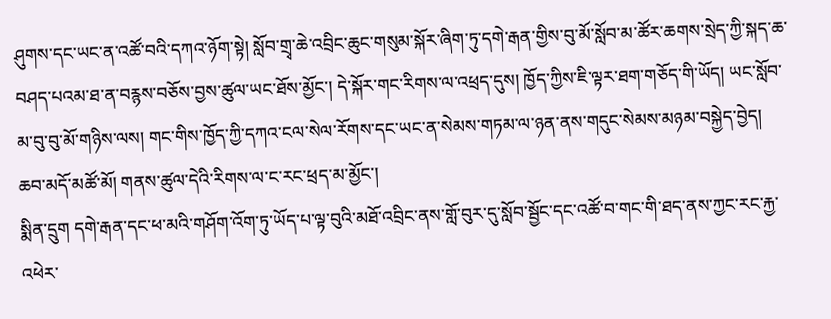ཤུགས་དང་ཡང་ན་འཚོ་བའི་དཀའ་ཉོག་སྟེ། སློབ་གྲྭ་ཆེ་འབྲིང་ཆུང་གསུམ་སྐོར་ཞིག་ཏུ་དགེ་རྒན་གྱིས་བུ་མོ་སློབ་མ་ཚོར་ཆགས་སྲེད་ཀྱི་སྐད་ཆ་བཤད་པའམ་ཐ་ན་བརྙས་བཅོས་བྱས་ཚུལ་ཡང་ཐོས་མྱོང་། དེ་སྐོར་གང་རིགས་ལ་འཕྲད་དུས། ཁྱོད་ཀྱིས་ཇི་ལྟར་ཐག་གཅོད་གི་ཡོད། ཡང་སློབ་མ་བུ་བུ་མོ་གཉིས་ལས། གང་གིས་ཁྱོད་ཀྱི་དཀའ་ངལ་སེལ་རོགས་དང་ཡང་ན་སེམས་གཏམ་ལ་ཉན་ནས་གདུང་སེམས་མཉམ་བསྐྱེད་བྱེད།
ཆབ་མདོ་མཚོ་མོ། གནས་ཚུལ་དེའི་རིགས་ལ་ང་རང་ཕྲད་མ་མྱོང་།
སྨིན་དྲུག དགེ་རྒན་དང་ཕ་མའི་གཤོག་འོག་ཏུ་ཡོད་པ་ལྟ་བུའི་མཐོ་འབྲིང་ནས་གློ་བུར་དུ་སློབ་སྦྱོང་དང་འཚོ་བ་གང་གི་ཐད་ནས་ཀྱང་རང་རྐྱ་འཕེར་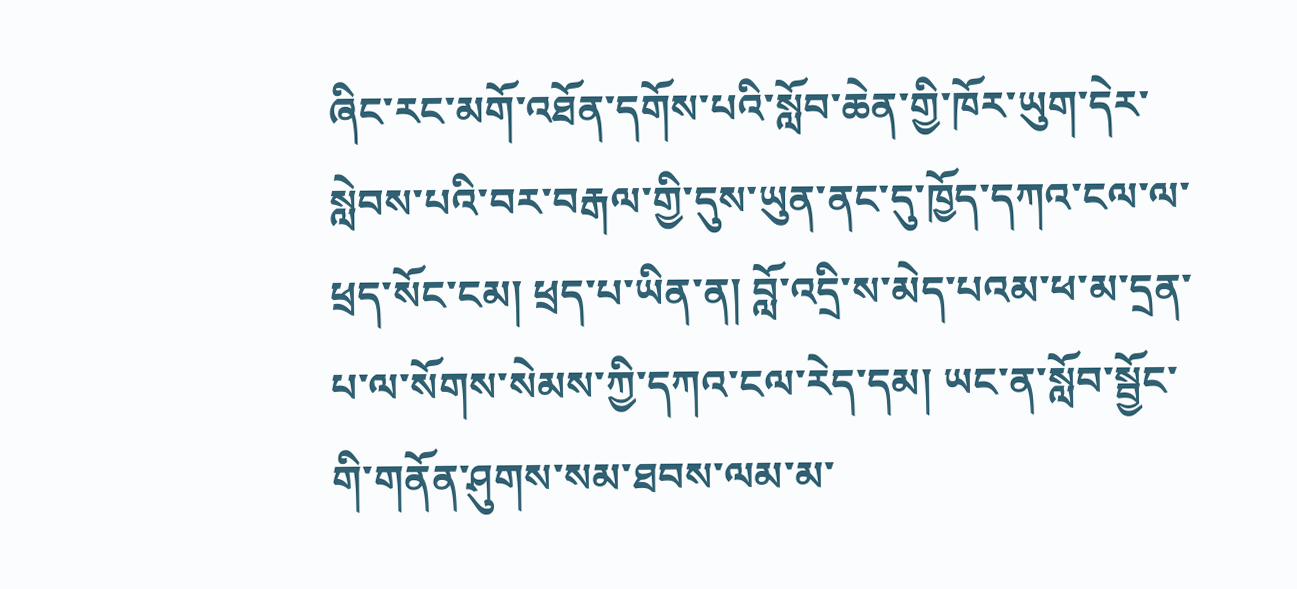ཞིང་རང་མགོ་འཐོན་དགོས་པའི་སློབ་ཆེན་གྱི་ཁོར་ཡུག་དེར་སླེབས་པའི་བར་བརྒལ་གྱི་དུས་ཡུན་ནང་དུ་ཁྱོད་དཀའ་ངལ་ལ་ཕྲད་སོང་ངམ། ཕྲད་པ་ཡིན་ན། བློ་འདྲི་ས་མེད་པའམ་ཕ་མ་དྲན་པ་ལ་སོགས་སེམས་ཀྱི་དཀའ་ངལ་རེད་དམ། ཡང་ན་སློབ་སྦྱོང་གི་གནོན་ཤུགས་སམ་ཐབས་ལམ་མ་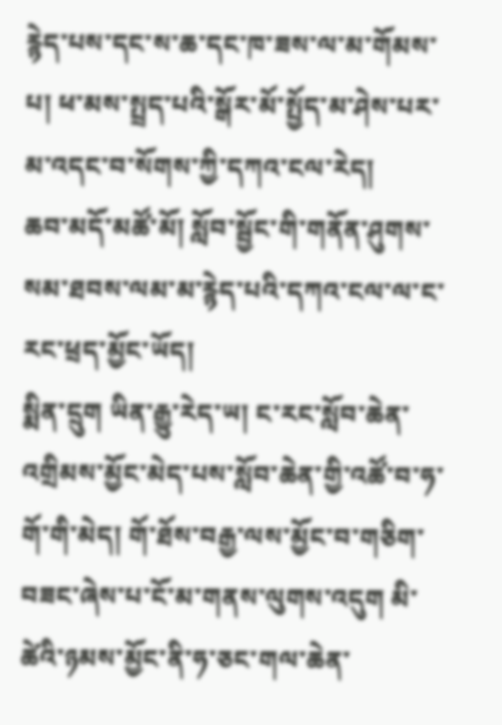རྙེད་པས་དང་ས་ཆ་དང་ཁ་ཟས་ལ་མ་གོམས་པ། ཕ་མས་སྤྲད་པའི་སྒོར་མོ་སྤྱོད་མ་ཤེས་པར་མ་འདང་བ་སོགས་ཀྱི་དཀའ་ངལ་རེད།
ཆབ་མདོ་མཚོ་མོ། སློབ་སྦྱོང་གི་གནོན་ཤུགས་སམ་ཐབས་ལམ་མ་རྙེད་པའི་དཀའ་ངལ་ལ་ང་རང་ཕྲད་མྱོང་ཡོད།
སྨིན་དྲུག ཡིན་རྒྱུ་རེད་ཡ། ང་རང་སློབ་ཆེན་འགྲིམས་མྱོང་མེད་པས་སློབ་ཆེན་གྱི་འཚོ་བ་ཧ་གོ་གི་མེད། གོ་ཐོས་བརྒྱ་ལས་མྱོང་བ་གཅིག་བཟང་ཞེས་པ་ངོ་མ་གནས་ལུགས་འདུག མི་ཚེའི་ཉམས་མྱོང་ནི་ཧ་ཅང་གལ་ཆེན་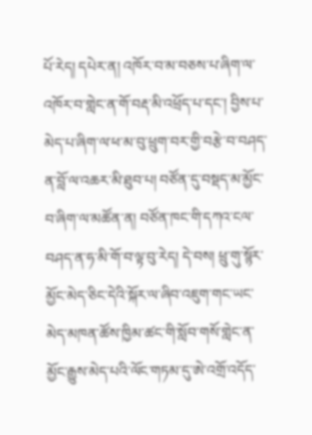པོ་རེད། དཔེར་ན། འཁོར་བ་མ་བཅས་པ་ཞིག་ལ་འཁོར་བ་གླེང་ན་གོ་བརྡ་མི་འཕྲོད་པ་དང་། བྱིས་པ་མེད་པ་ཞིག་ལ་ཕ་མ་བུ་ཕྲུག་བར་གྱི་བརྩེ་བ་བཤད་ན་བློ་ལ་འཆར་མི་ཐུབ་པ། བཙོན་དུ་བསྡད་མ་མྱོང་བ་ཞིག་ལ་མཚོན་ན། བཙོན་ཁང་གི་དཀའ་ངལ་བཤད་ན་ཧ་མི་གོ་བ་ལྟ་བུ་རེད། དེ་བས། ཕྲུ་གུ་སྙོར་མྱོང་མེད་ཅིང་དེའི་སྐོར་ལ་ཞིབ་འཇུག་གང་ཡང་མེད་མཁན་ཚོས་ཁྱིམ་ཚང་གི་སློབ་གསོ་གླེང་ན་མྱོང་རྒྱུས་མེད་པའི་ལོང་གཏམ་དུ་ཨེ་འགྲོ་འདོད་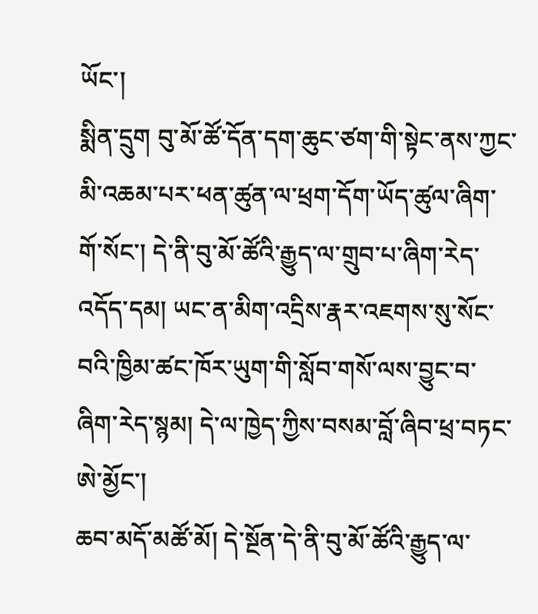ཡོང་།
སྨིན་དྲུག བུ་མོ་ཚོ་དོན་དག་ཆུང་ཙག་གི་སྟེང་ནས་ཀྱང་མི་འཆམ་པར་ཕན་ཚུན་ལ་ཕྲག་དོག་ཡོད་ཚུལ་ཞིག་གོ་སོང་། དེ་ནི་བུ་མོ་ཚོའི་རྒྱུད་ལ་གྲུབ་པ་ཞིག་རེད་འདོད་དམ། ཡང་ན་མིག་འདྲིས་རྣར་འཇགས་སུ་སོང་བའི་ཁྱིམ་ཚང་ཁོར་ཡུག་གི་སློབ་གསོ་ལས་བྱུང་བ་ཞིག་རེད་སྙམ། དེ་ལ་ཁྱེད་ཀྱིས་བསམ་བློ་ཞིབ་ཕྲ་བཏང་ཨེ་མྱོང་།
ཆབ་མདོ་མཚོ་མོ། དེ་སྔོན་དེ་ནི་བུ་མོ་ཚོའི་རྒྱུད་ལ་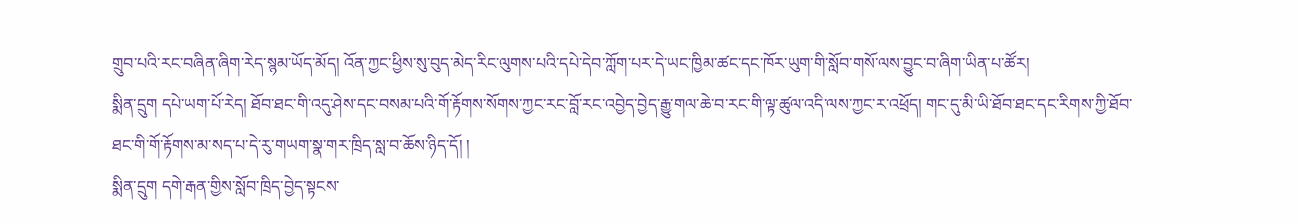གྲུབ་པའི་རང་བཞིན་ཞིག་རེད་སྙམ་ཡོད་མོད། འོན་ཀྱང་ཕྱིས་སུ་བུད་མེད་རིང་ལུགས་པའི་དཔེ་དེབ་ཀློག་པར་དེ་ཡང་ཁྱིམ་ཚང་དང་ཁོར་ཡུག་གི་སློབ་གསོ་ལས་བྱུང་བ་ཞིག་ཡིན་པ་ཚོར།
སྨིན་དྲུག དཔེ་ཡག་པོ་རེད། ཐོབ་ཐང་གི་འདུ་ཤེས་དང་བསམ་པའི་གོ་རྟོགས་སོགས་ཀྱང་རང་བློ་རང་འབྱེད་བྱེད་རྒྱུ་གལ་ཆེ་བ་རང་གི་ལྟ་ཚུལ་འདི་ལས་ཀྱང་ར་འཕྲོད། གང་དུ་མི་ཡི་ཐོབ་ཐང་དང་རིགས་ཀྱི་ཐོབ་ཐང་གི་གོ་རྟོགས་མ་སད་པ་དེ་རུ་གཡག་སྣ་གར་ཁྲིད་སླ་བ་ཆོས་ཉིད་དོ། །
སྨིན་དྲུག དགེ་རྒན་གྱིས་སློབ་ཁྲིད་བྱེད་སྟངས་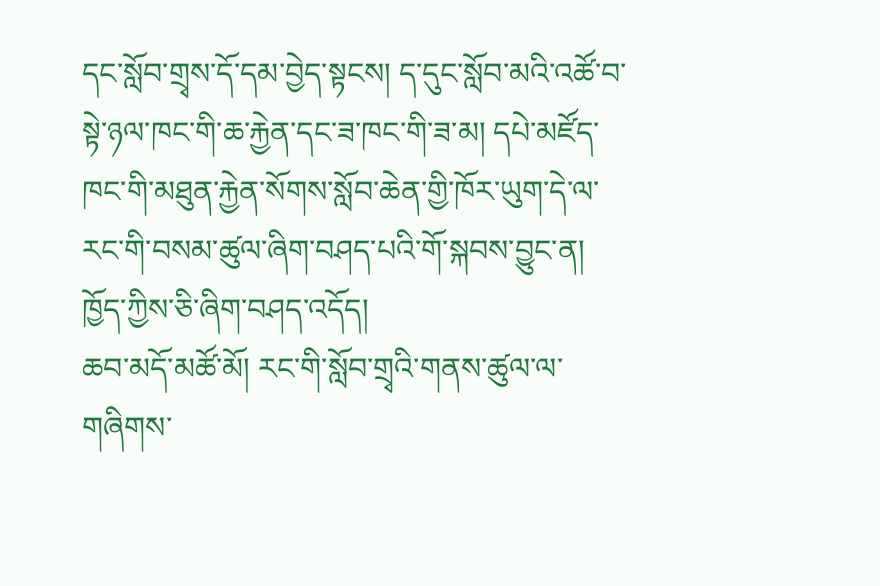དང་སློབ་གྲྭས་དོ་དམ་བྱེད་སྟངས། ད་དུང་སློབ་མའི་འཚོ་བ་སྟེ་ཉལ་ཁང་གི་ཆ་རྐྱེན་དང་ཟ་ཁང་གི་ཟ་མ། དཔེ་མཛོད་ཁང་གི་མཐུན་རྐྱེན་སོགས་སློབ་ཆེན་གྱི་ཁོར་ཡུག་དེ་ལ་རང་གི་བསམ་ཚུལ་ཞིག་བཤད་པའི་གོ་སྐབས་བྱུང་ན། ཁྱོད་ཀྱིས་ཅི་ཞིག་བཤད་འདོད།
ཆབ་མདོ་མཚོ་མོ། རང་གི་སློབ་གྲྭའི་གནས་ཚུལ་ལ་གཞིགས་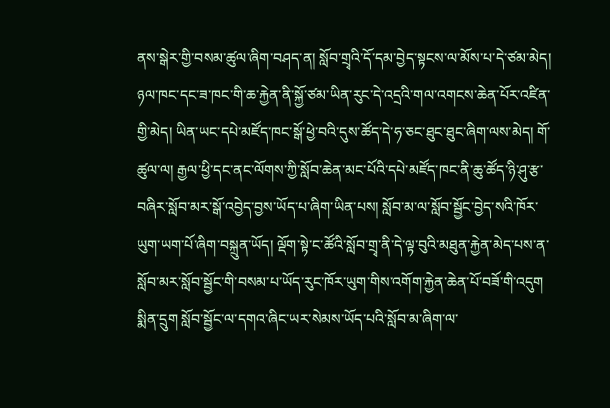ནས་སྒེར་གྱི་བསམ་ཚུལ་ཞིག་བཤད་ན། སློབ་གྲྭའི་དོ་དམ་བྱེད་སྟངས་ལ་མོས་པ་དེ་ཙམ་མེད། ཉལ་ཁང་དང་ཟ་ཁང་གི་ཆ་རྐྱེན་ནི་སྐྱོ་ཙམ་ཡིན་རུང་དེ་འདྲའི་གལ་འགངས་ཆེན་པོར་འཛིན་གྱི་མེད། ཡིན་ཡང་དཔེ་མཛོད་ཁང་སྒོ་ཕྱེ་བའི་དུས་ཚོད་དེ་ཧ་ཅང་ཐུང་ཐུང་ཞིག་ལས་མེད། གོ་ཚུལ་ལ། རྒྱལ་ཕྱི་དང་ནང་ལོགས་ཀྱི་སློབ་ཆེན་མང་པོའི་དཔེ་མཛོད་ཁང་ནི་ཆུ་ཚོད་ཉི་ཤུ་རྩ་བཞིར་སློབ་མར་སྒོ་འབྱེད་བྱས་ཡོད་པ་ཞིག་ཡིན་པས། སློབ་མ་ལ་སློབ་སྦྱོང་བྱེད་སའི་ཁོར་ཡུག་ཡག་པོ་ཞིག་བསྐྲུན་ཡོད། ལྡོག་སྟེ་ང་ཚོའི་སློབ་གྲྭ་ནི་དེ་ལྟ་བུའི་མཐུན་རྐྱེན་མེད་པས་ན་སློབ་མར་སློབ་སྦྱོང་གི་བསམ་པ་ཡོད་རུང་ཁོར་ཡུག་གིས་འགོག་རྐྱེན་ཆེན་པོ་བཟོ་གི་འདུག
སྨིན་དྲུག སློབ་སྦྱོང་ལ་དགའ་ཞིང་ཡར་སེམས་ཡོད་པའི་སློབ་མ་ཞིག་ལ་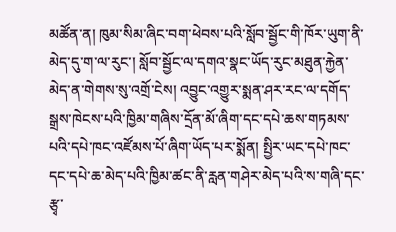མཚོན་ན། ཁུམ་སིམ་ཞིང་བག་ཕེབས་པའི་སློབ་སྦྱོང་གི་ཁོར་ཡུག་ནི་མེད་དུ་ག་ལ་རུང་། སློབ་སྦྱོང་ལ་དགའ་སྣང་ཡོད་རུང་མཐུན་རྐྱེན་མེད་ན་གེགས་སུ་འགྲོ་ངེས། འབྱུང་འགྱུར་སྨན་ཤར་རང་ལ་དགོད་སྒྲས་ཁེངས་པའི་ཁྱིམ་གཞིས་དྲོན་མོ་ཞིག་དང་དཔེ་ཆས་གཏམས་པའི་དཔེ་ཁང་འཛོམས་པོ་ཞིག་ཡོད་པར་སྨོན། སྤྱིར་ཡང་དཔེ་ཁང་དང་དཔེ་ཆ་མེད་པའི་ཁྱིམ་ཚང་ནི་རླན་གཤེར་མེད་པའི་ས་གཞི་དང་རྩྭ་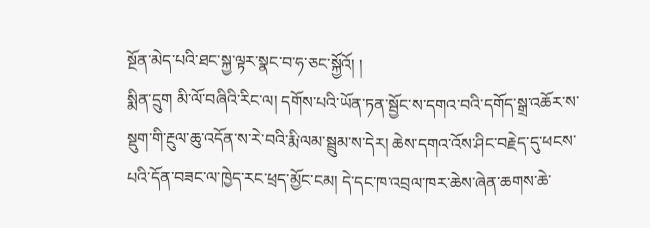སྔོན་མེད་པའི་ཐང་སྐྱ་ལྟར་སྣང་བ་ཧ་ཅང་སྐྱོའོ། །
སྨིན་དྲུག མི་ལོ་བཞིའི་རིང་ལ། དགོས་པའི་ཡོན་ཏན་སྦྱོང་ས་དགའ་བའི་དགོད་སྒྲ་འཆོར་ས་སྡུག་གི་རྔུལ་ཆུ་འདོན་ས་རེ་བའི་རྨི་ལམ་སྦྲུམ་ས་དེར། ཆེས་དགའ་འོས་ཤིང་བརྗེད་དུ་ཕངས་པའི་དོན་བཟང་ལ་ཁྱེད་རང་ཕྲད་མྱོང་ངམ། དེ་དང་ཁ་འབྲལ་ཁར་ཆེས་ཞེན་ཆགས་ཆེ་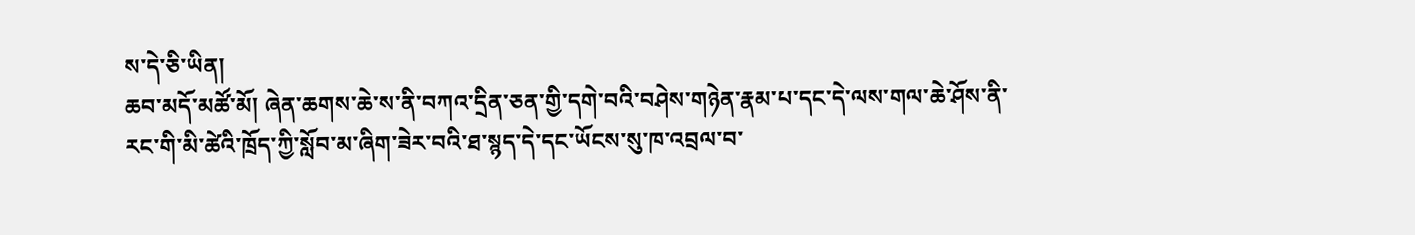ས་དེ་ཅི་ཡིན།
ཆབ་མདོ་མཚོ་མོ། ཞེན་ཆགས་ཆེ་ས་ནི་བཀའ་དྲིན་ཅན་གྱི་དགེ་བའི་བཤེས་གཉེན་རྣམ་པ་དང་དེ་ལས་གལ་ཆེ་ཤོས་ནི་རང་གི་མི་ཚེའི་ཁྲོད་ཀྱི་སློབ་མ་ཞིག་ཟེར་བའི་ཐ་སྙད་དེ་དང་ཡོངས་སུ་ཁ་འབྲལ་བ་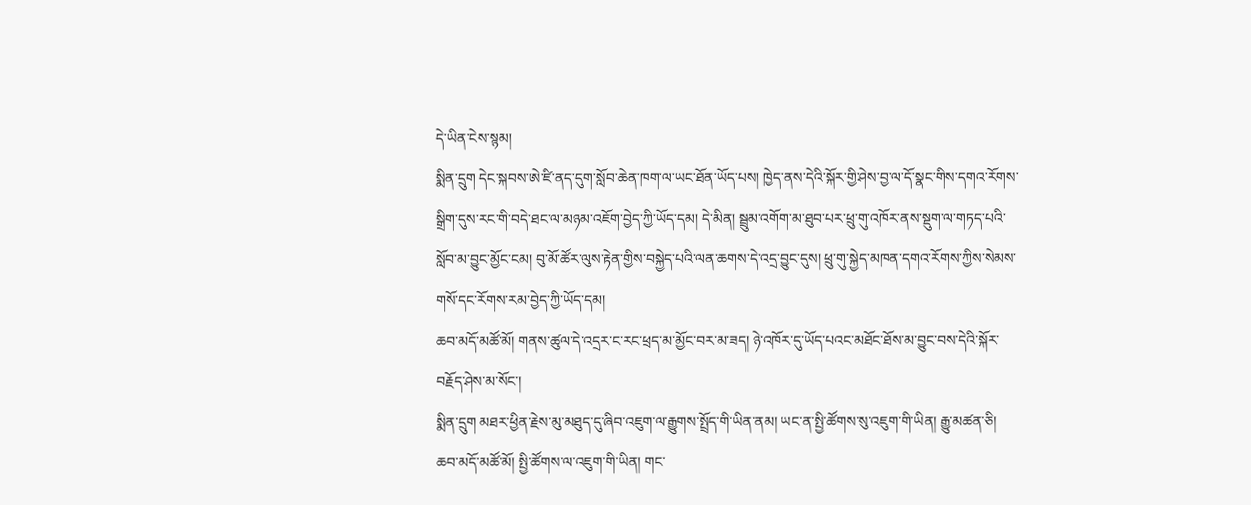དེ་ཡིན་ངེས་སྙམ།
སྨིན་དྲུག དེང་སྐབས་ཨེ་ཛི་ནད་དུག་སློབ་ཆེན་ཁག་ལ་ཡང་ཐོན་ཡོད་པས། ཁྱེད་ནས་དེའི་སྐོར་གྱི་ཤེས་བྱ་ལ་དོ་སྣང་གིས་དགའ་རོགས་སྒྲིག་དུས་རང་གི་བདེ་ཐང་ལ་མཉམ་འཇོག་བྱེད་ཀྱི་ཡོད་དམ། དེ་མིན། སྦྲུམ་འགོག་མ་ཐུབ་པར་ཕྲུ་གུ་འཁོར་ནས་སྡུག་ལ་གཏད་པའི་སློབ་མ་བྱུང་མྱོང་ངམ། བུ་མོ་ཚོར་ལུས་རྟེན་གྱིས་བསྐྱེད་པའི་ལན་ཆགས་དེ་འདྲ་བྱུང་དུས། ཕྲུ་གུ་སྐྱེད་མཁན་དགའ་རོགས་ཀྱིས་སེམས་གསོ་དང་རོགས་རམ་བྱེད་ཀྱི་ཡོད་དམ།
ཆབ་མདོ་མཚོ་མོ། གནས་ཚུལ་དེ་འདྲར་ང་རང་ཕྲད་མ་མྱོང་བར་མ་ཟད། ཉེ་འཁོར་དུ་ཡོད་པའང་མཐོང་ཐོས་མ་བྱུང་བས་དེའི་སྐོར་བརྗོད་ཤེས་མ་སོང་།
སྨིན་དྲུག མཐར་ཕྱིན་རྗེས་མུ་མཐུད་དུ་ཞིབ་འཇུག་ལ་རྒྱུགས་སྤྲོད་གི་ཡིན་ནམ། ཡང་ན་སྤྱི་ཚོགས་སུ་འཇུག་གི་ཡིན། རྒྱུ་མཚན་ཅི།
ཆབ་མདོ་མཚོ་མོ། སྤྱི་ཚོགས་ལ་འཇུག་གི་ཡིན། གང་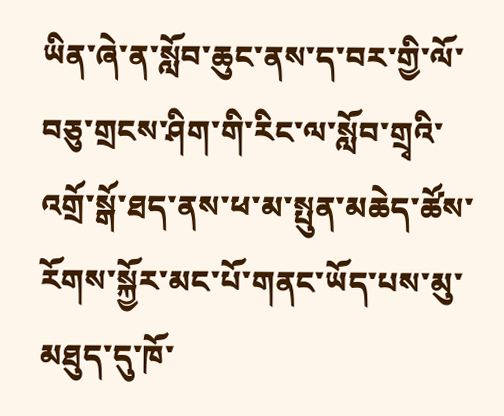ཡིན་ཞེ་ན་སློབ་ཆུང་ནས་ད་བར་གྱི་ལོ་བཅུ་གྲངས་ཤིག་གི་རིང་ལ་སློབ་གྲྭའི་འགྲོ་སྒོ་ཐད་ནས་ཕ་མ་སྤུན་མཆེད་ཚོས་རོགས་སྐྱོར་མང་པོ་གནང་ཡོད་པས་མུ་མཐུད་དུ་ཁོ་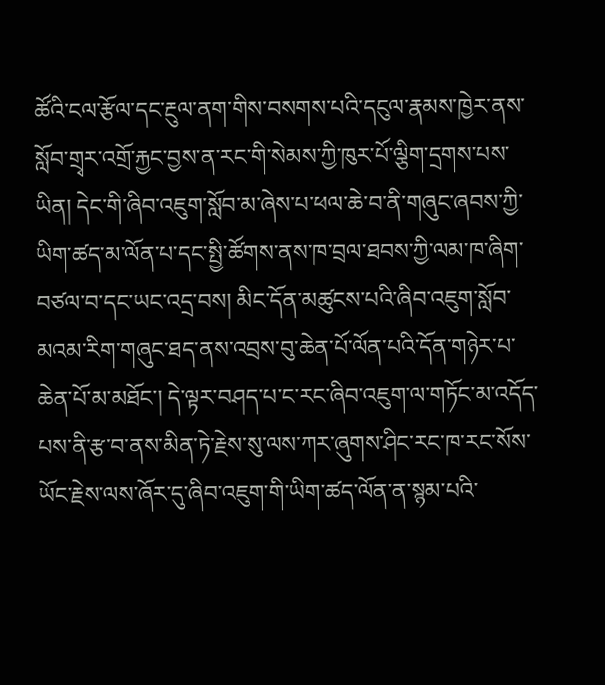ཚོའི་ངལ་རྩོལ་དང་རྔུལ་ནག་གིས་བསགས་པའི་དངུལ་རྣམས་ཁྱེར་ནས་སློབ་གྲྭར་འགྲོ་རྐྱང་བྱས་ན་རང་གི་སེམས་ཀྱི་ཁུར་པོ་ལྕིག་དྲགས་པས་ཡིན། དེང་གི་ཞིབ་འཇུག་སློབ་མ་ཞེས་པ་ཕལ་ཆེ་བ་ནི་གཞུང་ཞབས་ཀྱི་ཡིག་ཚད་མ་ལོན་པ་དང་སྤྱི་ཚོགས་ནས་ཁ་བྲལ་ཐབས་ཀྱི་ལམ་ཁ་ཞིག་བཙལ་བ་དང་ཡང་འདྲ་བས། མིང་དོན་མཚུངས་པའི་ཞིབ་འཇུག་སློབ་མའམ་རིག་གཞུང་ཐད་ནས་འབྲས་བུ་ཆེན་པོ་ལོན་པའི་དོན་གཉེར་པ་ཆེན་པོ་མ་མཐོང་། དེ་ལྟར་བཤད་པ་ང་རང་ཞིབ་འཇུག་ལ་གཏོང་མ་འདོད་པས་ནི་རྩ་བ་ནས་མིན་ཏེ་རྗེས་སུ་ལས་ཀར་ཞུགས་ཤིང་རང་ཁ་རང་སོས་ཡོང་རྗེས་ལས་ཞོར་དུ་ཞིབ་འཇུག་གི་ཡིག་ཚད་ལོན་ན་སྙམ་པའི་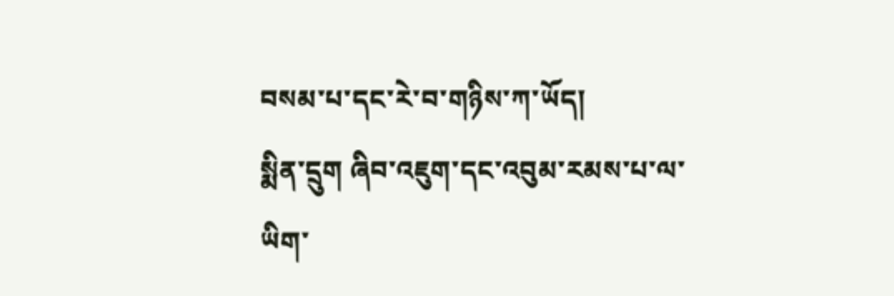བསམ་པ་དང་རེ་བ་གཉིས་ཀ་ཡོད།
སྨིན་དྲུག ཞིབ་འཇུག་དང་འབུམ་རམས་པ་ལ་ཡིག་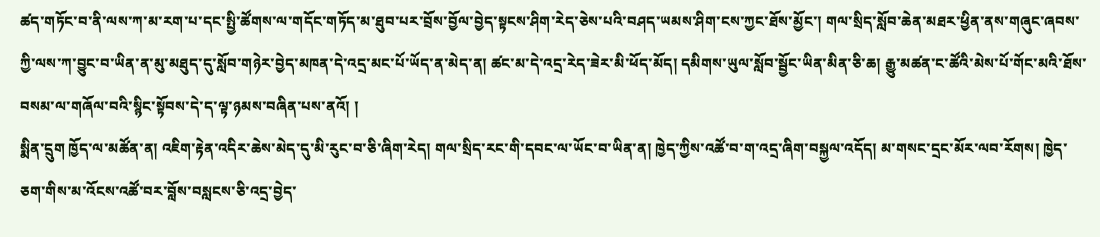ཚད་གཏོང་བ་ནི་ལས་ཀ་མ་རག་པ་དང་སྤྱི་ཚོགས་ལ་གདོང་གཏོད་མ་ཐུབ་པར་བྲོས་བྱོལ་བྱེད་སྟངས་ཤིག་རེད་ཅེས་པའི་བཤད་ཡམས་ཤིག་ངས་ཀྱང་ཐོས་མྱོང་། གལ་སྲིད་སློབ་ཆེན་མཐར་ཕྱིན་ནས་གཞུང་ཞབས་ཀྱི་ལས་ཀ་བྱུང་བ་ཡིན་ན་མུ་མཐུད་དུ་སློབ་གཉེར་བྱེད་མཁན་དེ་འདྲ་མང་པོ་ཡོད་ན་མེད་ན། ཚང་མ་དེ་འདྲ་རེད་ཟེར་མི་ཕོད་མོད། དམིགས་ཡུལ་སློབ་སྦྱོང་ཡིན་མིན་ཅི་ཆ། རྒྱུ་མཚན་ང་ཚོའི་མེས་པོ་གོང་མའི་ཐོས་བསམ་ལ་གཞོལ་བའི་སྙིང་སྟོབས་དེ་ད་ལྟ་ཉམས་བཞིན་པས་ནའོ། །
སྨིན་དྲུག ཁྱོད་ལ་མཚོན་ན། འཇིག་རྟེན་འདིར་ཆེས་མེད་དུ་མི་རུང་བ་ཅི་ཞིག་རེད། གལ་སྲིད་རང་གི་དབང་ལ་ཡོང་བ་ཡིན་ན། ཁྱེད་ཀྱིས་འཚོ་བ་ག་འདྲ་ཞིག་བསྐྱལ་འདོད། མ་གསང་དྲང་མོར་ལབ་རོགས། ཁྱེད་ཅག་གིས་མ་འོངས་འཚོ་བར་བློས་བསླངས་ཅི་འདྲ་བྱེད་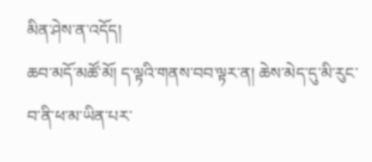མིན་ཤེས་ན་འདོད།
ཆབ་མདོ་མཚོ་མོ། ད་ལྟའི་གནས་བབ་ལྟར་ན། ཆེས་མེད་དུ་མི་རུང་བ་ནི་ཕ་མ་ཡིན་པར་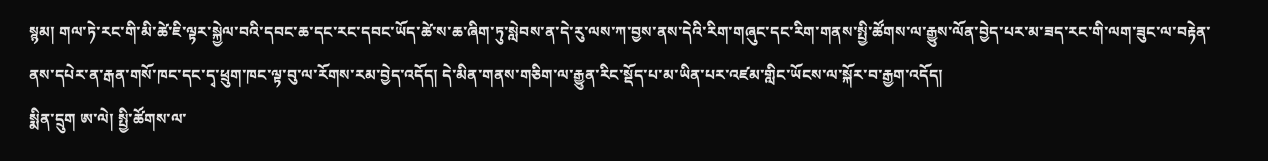སྙམ། གལ་ཏེ་རང་གི་མི་ཚེ་ཇི་ལྟར་སྐྱེལ་བའི་དབང་ཆ་དང་རང་དབང་ཡོད་ཚེ་ས་ཆ་ཞིག་ཏུ་སླེབས་ན་དེ་རུ་ལས་ཀ་བྱས་ནས་དེའི་རིག་གཞུང་དང་རིག་གནས་སྤྱི་ཚོགས་ལ་རྒྱུས་ལོན་བྱེད་པར་མ་ཟད་རང་གི་ལག་ཟུང་ལ་བརྟེན་ནས་དཔེར་ན་རྒན་གསོ་ཁང་དང་དྭ་ཕྲུག་ཁང་ལྟ་བུ་ལ་རོགས་རམ་བྱེད་འདོད། དེ་མིན་གནས་གཅིག་ལ་རྒྱུན་རིང་སྡོད་པ་མ་ཡིན་པར་འཛམ་གླིང་ཡོངས་ལ་སྐོར་བ་རྒྱག་འདོད།
སྨིན་དྲུག ཨ་ལེ། སྤྱི་ཚོགས་ལ་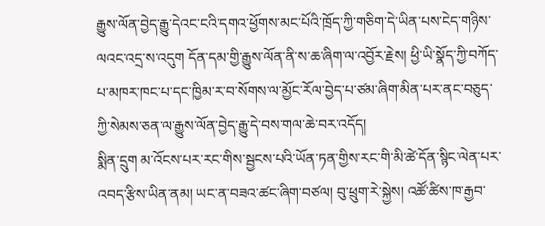རྒྱུས་ལོན་བྱེད་རྒྱུ་དེའང་ངའི་དགའ་ཕྱོགས་མང་པོའི་ཁྲོད་ཀྱི་གཅིག་དེ་ཡིན་པས་ངེད་གཉིས་ལའང་འདྲ་ས་འདུག དོན་དམ་གྱི་རྒྱུས་ལོན་ནི་ས་ཆ་ཞིག་ལ་འབྱོར་རྗེས། ཕྱི་ཡི་སྣོད་ཀྱི་བཀོད་པ་མཁར་ཁང་པ་དང་ཁྱིམ་ར་བ་སོགས་ལ་མྱོང་རོལ་བྱེད་པ་ཙམ་ཞིག་མིན་པར་ནང་བཅུད་ཀྱི་སེམས་ཅན་ལ་རྒྱུས་ལོན་བྱེད་རྒྱུ་དེ་བས་གལ་ཆེ་བར་འདོད།
སྨིན་དྲུག མ་འོངས་པར་རང་གིས་སྦྱངས་པའི་ཡོན་ཏན་གྱིས་རང་གི་མི་ཚེ་དོན་སྙིང་ལེན་པར་འབད་རྩིས་ཡིན་ནམ། ཡང་ན་བཟའ་ཚང་ཞིག་བཙལ། བུ་ཕྲུག་རེ་སྐྱེས། འཚོ་ཚིས་ཁ་རྒྱབ་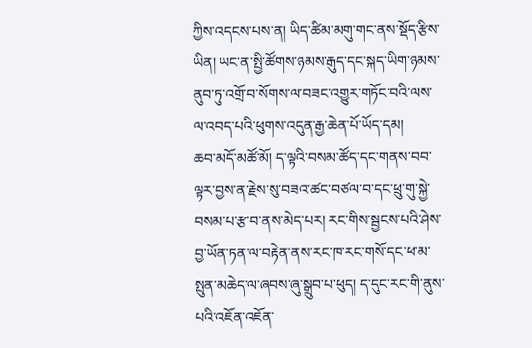ཀྱིས་འདངས་པས་ན། ཡིད་ཚིམ་མགུ་གང་ནས་སྡོད་རྩིས་ཡིན། ཡང་ན་སྤྱི་ཚོགས་ཉམས་རྒུད་དང་སྐད་ཡིག་ཉམས་ནུབ་ཏུ་འགྲོ་བ་སོགས་ལ་བཟང་འགྱུར་གཏོང་བའི་ལས་ལ་འབད་པའི་ཕུགས་འདུན་རྒྱ་ཆེན་པོ་ཡོད་དམ།
ཆབ་མདོ་མཚོ་མོ། ད་ལྟའི་བསམ་ཚོད་དང་གནས་བབ་ལྟར་བྱས་ན་རྗེས་སུ་བཟའ་ཚང་བཙལ་བ་དང་ཕྲུ་གུ་སྐྱེ་བསམ་པ་རྩ་བ་ནས་མེད་པར། རང་གིས་སྦྱངས་པའི་ཤེས་བྱ་ཡོན་ཏན་ལ་བརྟེན་ནས་རང་ཁ་རང་གསོ་དང་ཕ་མ་སྤུན་མཆེད་ལ་ཞབས་ཞུ་སྒྲུབ་པ་ཕུད། ད་དུང་རང་གི་ནུས་པའི་འཇོན་འཇོན་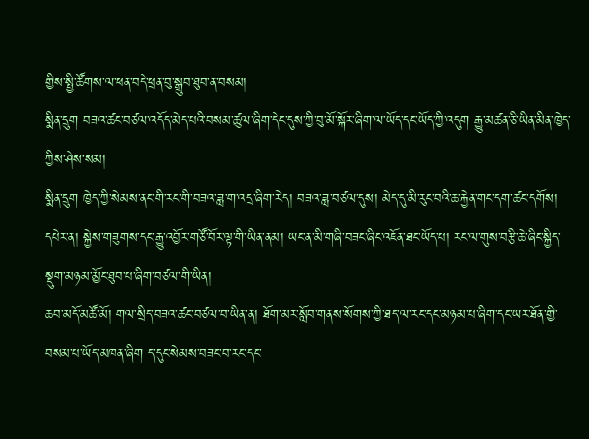གྱིས་སྤྱི་ཚོགས་ལ་ཕན་བདེ་ཕྲན་བུ་སྒྲུབ་ཐུབ་ན་བསམ།
སྨིན་དྲུག བཟའ་ཚང་བཙལ་འདོད་མེད་པའི་བསམ་ཚུལ་ཞིག་དེང་དུས་ཀྱི་བུ་མོ་སྐོར་ཞིག་ལ་ཡོད་དང་ཡོད་ཀྱི་འདུག རྒྱུ་མཚན་ཅི་ཡིན་མིན་ཁྱེད་ཀྱིས་ཤེས་སམ།
སྨིན་དྲུག ཁྱེད་ཀྱི་སེམས་ནང་གི་རང་གི་བཟའ་ཟླ་ག་འདྲ་ཞིག་རེད། བཟའ་ཟླ་བཙལ་དུས། མེད་དུ་མི་རུང་བའི་ཆ་རྐྱེན་གང་དག་ཚང་དགོས། དཔེར་ན། སྐྱེས་གཟུགས་དང་རྒྱུ་འབྱོར་གཙོ་བོར་ལྟ་གི་ཡིན་ནམ། ཡང་ན་མི་གཞི་བཟང་ཞིང་འཇོན་ཐང་ཡོད་པ། རང་ལ་གུས་བརྩི་ཆེ་ཞིང་སྐྱིད་སྡུག་མཉམ་མྱོང་ཐུབ་པ་ཞིག་བཙལ་གི་ཡིན།
ཆབ་མདོ་མཚོ་མོ། གལ་སྲིད་བཟའ་ཚང་བཙལ་བ་ཡིན་ན། ཐོག་མར་སློབ་གནས་སོགས་ཀྱི་ཐད་ལ་རང་དང་མཉམ་པ་ཞིག་དང་ཡར་ཐོན་གྱི་བསམ་པ་ཡོད་མཁན་ཞིག ད་དུང་སེམས་བཟང་བ་རང་དང་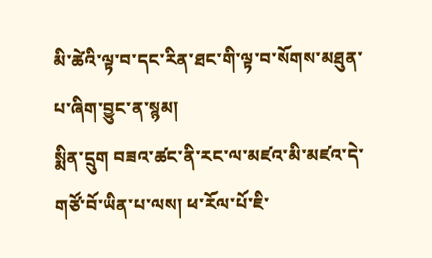མི་ཚེའི་ལྟ་བ་དང་རིན་ཐང་གི་ལྟ་བ་སོགས་མཐུན་པ་ཞིག་བྱུང་ན་སྙམ།
སྨིན་དྲུག བཟའ་ཚང་ནི་རང་ལ་མཛའ་མི་མཛའ་དེ་གཙོ་བོ་ཡིན་པ་ལས། ཕ་རོལ་པོ་ཇི་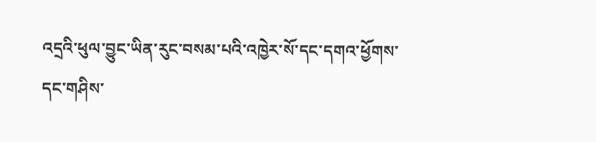འདྲའི་ཕུལ་བྱུང་ཡིན་རུང་བསམ་པའི་འཁྱེར་སོ་དང་དགའ་ཕྱོགས་དང་གཤིས་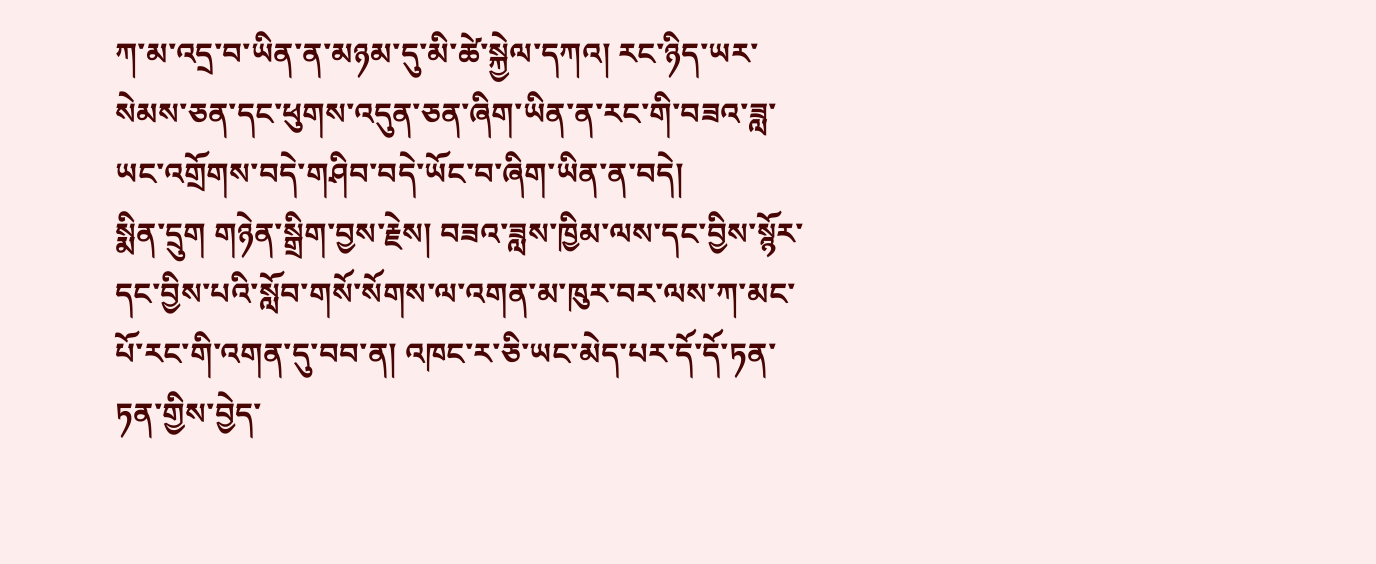ཀ་མ་འདྲ་བ་ཡིན་ན་མཉམ་དུ་མི་ཚེ་སྐྱེལ་དཀའ། རང་ཉིད་ཡར་སེམས་ཅན་དང་ཕུགས་འདུན་ཅན་ཞིག་ཡིན་ན་རང་གི་བཟའ་ཟླ་ཡང་འགྲོགས་བདེ་གཤིབ་བདེ་ཡོང་བ་ཞིག་ཡིན་ན་བདེ།
སྨིན་དྲུག གཉེན་སྒྲིག་བྱས་རྗེས། བཟའ་ཟླས་ཁྱིམ་ལས་དང་བྱིས་སྙོར་དང་བྱིས་པའི་སློབ་གསོ་སོགས་ལ་འགན་མ་ཁུར་བར་ལས་ཀ་མང་པོ་རང་གི་འགན་དུ་བབ་ན། འཁང་ར་ཅི་ཡང་མེད་པར་དོ་དོ་ཏན་ཏན་གྱིས་བྱེད་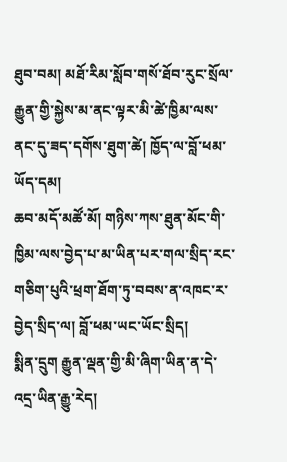ཐུབ་བམ། མཐོ་རིམ་སློབ་གསོ་ཐོབ་རུང་སྲོལ་རྒྱུན་གྱི་སྐྱེས་མ་ནང་ལྟར་མི་ཚེ་ཁྱིམ་ལས་ནང་དུ་ཟད་དགོས་ཐུག་ཚེ། ཁྱོད་ལ་བློ་ཕམ་ཡོད་དམ།
ཆབ་མདོ་མཚོ་མོ། གཉིས་ཀས་ཐུན་མོང་གི་ཁྱིམ་ལས་བྱེད་པ་མ་ཡིན་པར་གལ་སྲིད་རང་གཅིག་པུའི་ཕྲག་ཐོག་ཏུ་བབས་ན་འཁང་ར་བྱེད་སྲིད་ལ། བློ་ཕམ་ཡང་ཡོང་སྲིད།
སྨིན་དྲུག རྒྱུན་ལྡན་གྱི་མི་ཞིག་ཡིན་ན་དེ་འདྲ་ཡིན་རྒྱུ་རེད།